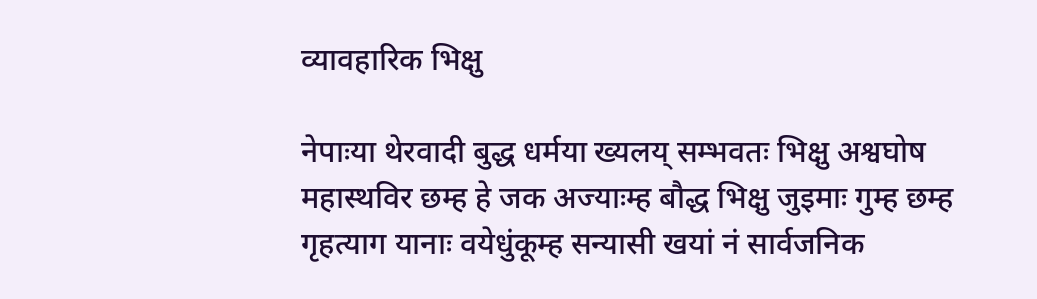व्यावहारिक भिक्षु

नेपाःया थेरवादी बुद्ध धर्मया ख्यलय् सम्भवतः भिक्षु अश्वघोष महास्थविर छम्ह हे जक अज्याःम्ह बौद्ध भिक्षु जुइमाः गुम्ह छम्ह गृहत्याग यानाः वयेधुंकूम्ह सन्यासी खयां नं सार्वजनिक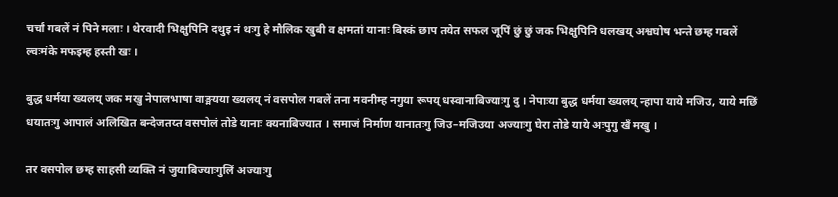चर्चां गबलें नं पिने मलाः । थेरवादी भिक्षुपिनि दथुइ नं थःगु हे मौलिक खुबी व क्षमतां यानाः बिस्कं छाप तयेत सफल जूपिं छुं छुं जक भिक्षुपिनि धलखय् अश्वघोष भन्ते छम्ह गबलें ल्वःमंके मफइम्ह हस्ती खः ।

बुद्ध धर्मया ख्यलय् जक मखु नेपालभाषा वाङ्मयया ख्यलय् नं वसपोल गबलें तना मवनीम्ह नगुया रूपय् धस्वानाबिज्याःगु दु । नेपाःया बुद्ध धर्मया ख्यलय् न्हापा याये मजिउ, याये मछिं धयातःगु आपालं अलिखित बन्देजतय्त वसपोलं तोडे यानाः क्यनाबिज्यात । समाजं निर्माण यानातःगु जिउ–मजिउया अज्याःगु घेरा तोडे याये अःपुगु खँ मखु ।

तर वसपोल छम्ह साहसी व्यक्ति नं जुयाबिज्याःगुलिं अज्याःगु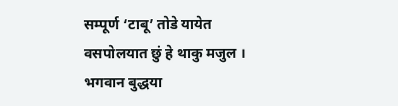सम्पूर्ण ‘टाबू’ तोडे यायेत वसपोलयात छुं हे थाकु मजुल । भगवान बुद्धया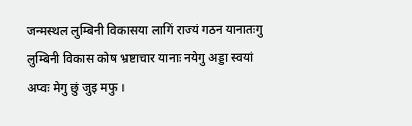जन्मस्थल लुम्बिनी विकासया लागिं राज्यं गठन यानातःगु लुम्बिनी विकास कोष भ्रष्टाचार यानाः नयेगु अड्डा स्वयां अप्वः मेगु छुं जुइ मफु ।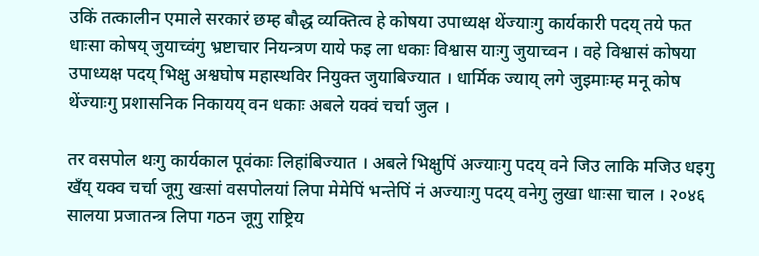उकिं तत्कालीन एमाले सरकारं छम्ह बौद्ध व्यक्तित्व हे कोषया उपाध्यक्ष थेंज्याःगु कार्यकारी पदय् तये फत धाःसा कोषय् जुयाच्वंगु भ्रष्टाचार नियन्त्रण याये फइ ला धकाः विश्वास याःगु जुयाच्वन । वहे विश्वासं कोषया उपाध्यक्ष पदय् भिक्षु अश्वघोष महास्थविर नियुक्त जुयाबिज्यात । धार्मिक ज्याय् लगे जुइमाःम्ह मनू कोष थेंज्याःगु प्रशासनिक निकायय् वन धकाः अबले यक्वं चर्चा जुल ।

तर वसपोल थःगु कार्यकाल पूवंकाः लिहांबिज्यात । अबले भिक्षुपिं अज्याःगु पदय् वने जिउ लाकि मजिउ धइगु खँय् यक्व चर्चा जूगु खःसां वसपोलयां लिपा मेमेपिं भन्तेपिं नं अज्याःगु पदय् वनेगु लुखा धाःसा चाल । २०४६ सालया प्रजातन्त्र लिपा गठन जूगु राष्ट्रिय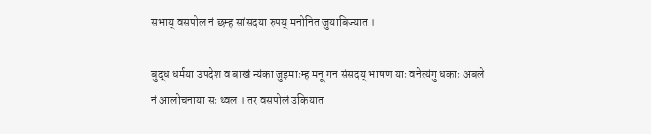सभाय् वसपोल नं छम्ह सांसदया रुपय् मनोनित जुयाबिज्यात ।

बुद्ध धर्मया उपदेश व बाखं न्यंका जुइमाःम्ह मनू गन संसदय् भाषण याः वनेत्यंगु धकाः अबले नं आलोचनाया सः थ्वल । तर वसपोलं उकियात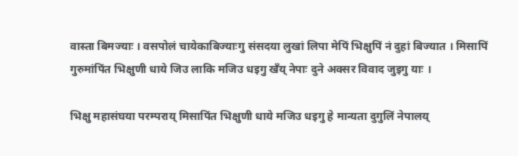वास्ता बिमज्याः । वसपोलं चायेकाबिज्याःगु संसदया लुखां लिपा मेपिं भिक्षुपिं नं दुहां बिज्यात । मिसापिं गुरुमांपिंत भिक्षुणी धाये जिउ लाकि मजिउ धइगु खँय् नेपाः दुने अक्सर विवाद जुइगु याः ।

भिक्षु महासंघया परम्पराय् मिसापिंत भिक्षुणी धाये मजिउ धइगु हे मान्यता दुगुलिं नेपालय्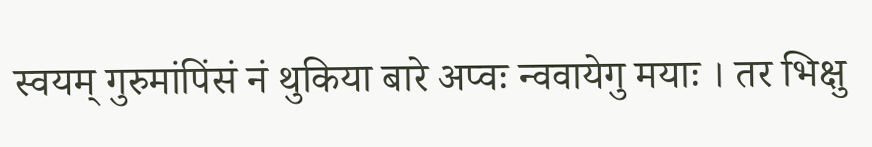स्वयम् गुरुमांपिंसं नं थुकिया बारे अप्वः न्ववायेगु मयाः । तर भिक्षु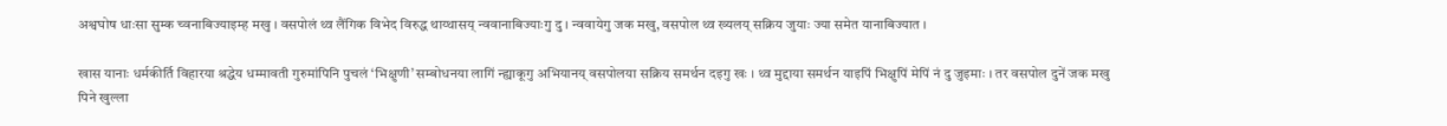अश्वघोष धाःसा सुम्क च्वनाबिज्याइम्ह मखु । वसपोलं थ्व लैंगिक विभेद विरुद्ध थाय्थासय् न्ववानाबिज्याःगु दु । न्ववायेगु जक मखु, वसपोल थ्व ख्यलय् सक्रिय जुयाः ज्या समेत यानाबिज्यात ।

खास यानाः धर्मकीर्ति विहारया श्रद्धेय धम्मावती गुरुमांपिनि पुचलं ‘भिक्षुणी’ सम्बोधनया लागिं न्ह्याकूगु अभियानय् वसपोलया सक्रिय समर्थन दइगु खः । थ्व मुद्दाया समर्थन याइपिं भिक्षुपिं मेपिं नं दु जुइमाः । तर वसपोल दुनें जक मखु पिने खुल्ला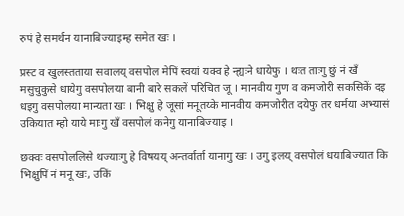रुपं हे समर्थन यानाबिज्याइम्ह समेत खः ।

प्रस्ट व खुलस्तताया सवालय् वसपोल मेपिं स्वयां यक्व हे न्ह्यःने धायेफु । थःत ताःगु छुं नं खँ मसुचुकुसे धायेगु वसपोलया बानी बारे सकलें परिचित जू । मानवीय गुण व कमजोरी सकसिकें दइ धइगु वसपोलया मान्यता खः । भिक्षु हे जूसां मनूतय्के मानवीय कमजोरीत दयेफु तर धर्मया अभ्यासं उकियात म्हो याये माःगु खँ वसपोलं कनेगु यानाबिज्याइ ।

छक्वः वसपोललिसे थज्याःगु हे विषयय् अन्तर्वार्ता यानागु खः । उगु इलय् वसपोलं धयाबिज्यात कि भिक्षुपिं नं मनू खः, उकिं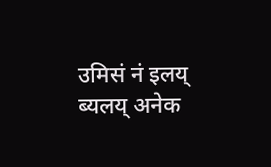उमिसं नं इलय् ब्यलय् अनेक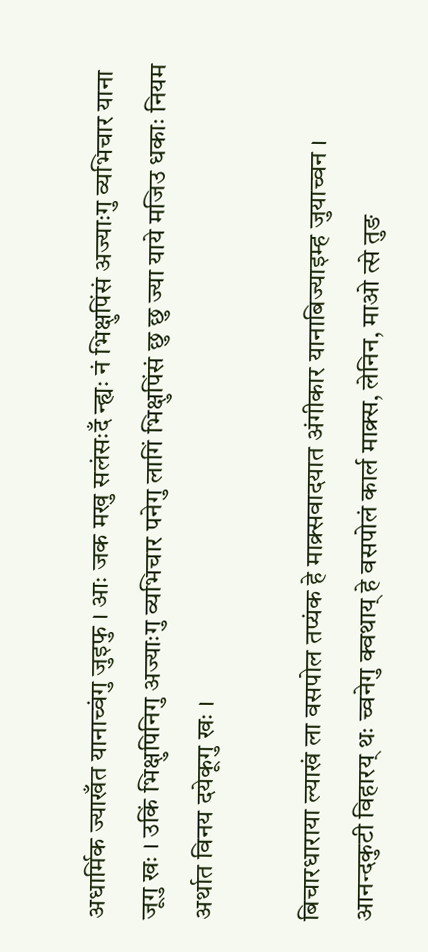अधार्मिक ज्याखँत यानाच्वंगु जुइफु । आः जक मखु सलंसःदँ न्ह्यः नं भिक्षुपिंसं अज्याःगु व्यभिचार याना जूगु खः । उकिं भिक्षुपिनिगु अज्याःगु व्यभिचार पनेगु लागिं भिक्षुपिंसं छु छु ज्या याये मजिउ धकाः नियम अर्थात विनय दयेकूगु खः ।

बिचारधाराया ल्याखं ला वसपोल तप्यंक हे माक्र्सवादयात अंगीकार यानाबिज्याइम्ह जुयाच्वन । आनन्दकुटी विहारय् थः च्वनेगु क्वथाय् हे वसपोलं कार्ल माक्र्स, लेनिन, माओ त्से तुङ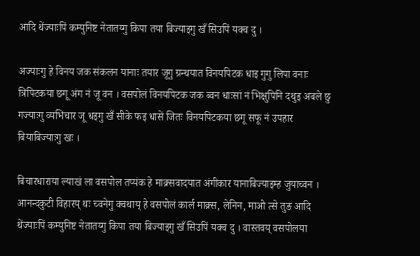आदि थेंज्याःपिं कम्युनिष्ट नेतातय्गु किपा तया बिज्याइगु खँ सिउपिं यक्व दु ।

अज्याःगु हे विनय जक संकलन यानाः तयार जूगु ग्रन्थयात विनयपिटक धाइ गुगु लिपा वनाः त्रिपिटकया छगू अंग नं जू वन । वसपोलं विनयपिटक जक ब्वन धाःसां नं भिक्षुपिनि दथुइ अबले छु गज्याःगु व्यभिचार जू धइगु खँ सीके फइ धासें जितः विनयपिटकया छगू सफू नं उपहार बियाबिज्याःगु खः ।

बिचारधाराया ल्याखं ला वसपोल तप्यंक हे माक्र्सवादयात अंगीकार यानाबिज्याइम्ह जुयाच्वन । आनन्दकुटी विहारय् थः च्वनेगु क्वथाय् हे वसपोलं कार्ल माक्र्स, लेनिन, माओ त्से तुङ आदि थेंज्याःपिं कम्युनिष्ट नेतातय्गु किपा तया बिज्याइगु खँ सिउपिं यक्व दु । वास्तवय् वसपोलया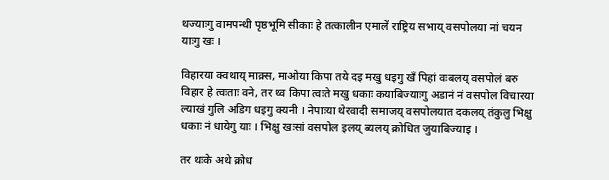थज्याःगु वामपन्थी पृष्ठभूमि सीकाः हे तत्कालीन एमालें राष्ट्रिय सभाय् वसपोलया नां चयन याःगु खः ।

विहारया क्वथाय् माक्र्स, माओया किपा तये दइ मखु धइगु खँ पिहां वःबलय् वसपोलं बरु विहार हे त्वःताः वने, तर थ्व किपा त्वःते मखु धकाः कयाबिज्याःगु अडानं नं वसपोल विचारया ल्याखं गुलि अडिग धइगु क्यनी । नेपाःया थेरवादी समाजय् वसपोलयात दकलय् तंकुलु भिक्षु धकाः नं धायेगु याः । भिक्षु खःसां वसपोल इलय् ब्यलय् क्रोधित जुयाबिज्याइ ।

तर थःके अथे क्रोध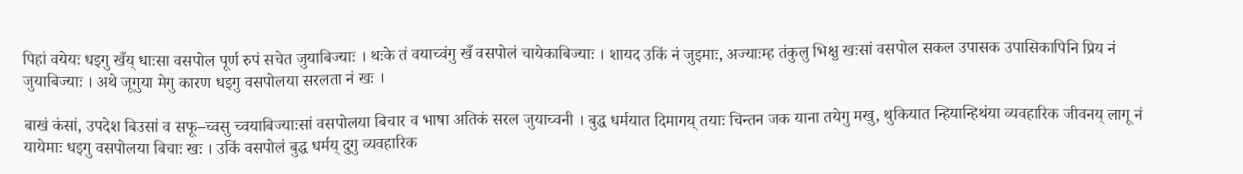पिहां वयेयः धइगु खँय् धाःसा वसपोल पूर्ण रुपं सचेत जुयाबिज्याः । थःके तं वयाच्वंगु खँ वसपोलं चायेकाबिज्याः । शायद उकिं नं जुइमाः, अज्याःम्ह तंकुलु भिक्षु खःसां वसपोल सकल उपासक उपासिकापिनि प्रिय नं जुयाबिज्याः । अथे जूगुया मेगु कारण धइगु वसपोलया सरलता नं खः ।

बाखं कंसां, उपदेश बिउसां व सफू–च्वसु च्वयाबिज्याःसां वसपोलया बिचार व भाषा अतिकं सरल जुयाच्वनी । बुद्ध धर्मयात दिमागय् तयाः चिन्तन जक याना तयेगु मखु, थुकियात न्हियान्हिथंया व्यवहारिक जीवनय् लागू नं यायेमाः धइगु वसपोलया बिचाः खः । उकिं वसपोलं बुद्ध धर्मय् दुगु व्यवहारिक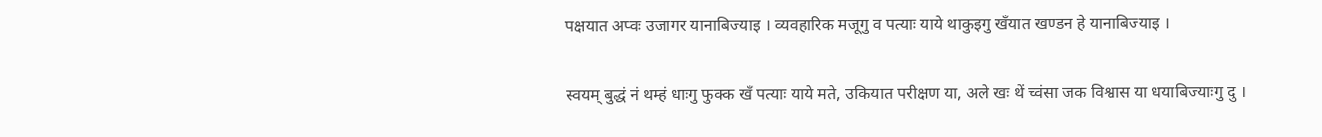पक्षयात अप्वः उजागर यानाबिज्याइ । व्यवहारिक मजूगु व पत्याः याये थाकुइगु खँयात खण्डन हे यानाबिज्याइ ।

स्वयम् बुद्धं नं थम्हं धाःगु फुक्क खँ पत्याः याये मते, उकियात परीक्षण या, अले खः थें च्वंसा जक विश्वास या धयाबिज्याःगु दु ।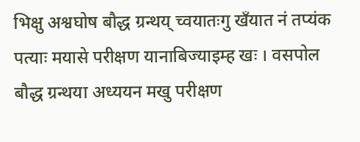भिक्षु अश्वघोष बौद्ध ग्रन्थय् च्वयातःगु खँयात नं तप्यंक पत्याः मयासे परीक्षण यानाबिज्याइम्ह खः । वसपोल बौद्ध ग्रन्थया अध्ययन मखु परीक्षण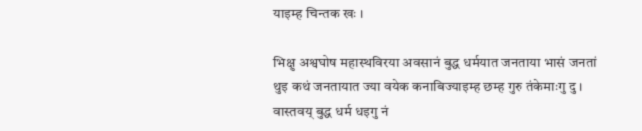याइम्ह चिन्तक खः ।

भिक्षु अश्वघोष महास्थविरया अवसानं बुद्ध धर्मयात जनताया भासं जनतां थुइ कथं जनतायात ज्या वयेक कनाबिज्याइम्ह छम्ह गुरु तंकेमाःगु दु । वास्तवय् बुद्ध धर्म धइगु नं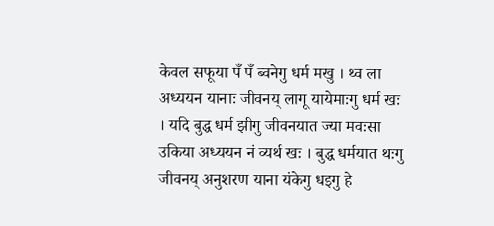केवल सफूया पँ पँ ब्वनेगु धर्म मखु । थ्व ला अध्ययन यानाः जीवनय् लागू यायेमाःगु धर्म खः । यदि बुद्ध धर्म झीगु जीवनयात ज्या मवःसा उकिया अध्ययन नं व्यर्थ खः । बुद्ध धर्मयात थःगु जीवनय् अनुशरण याना यंकेगु धइगु हे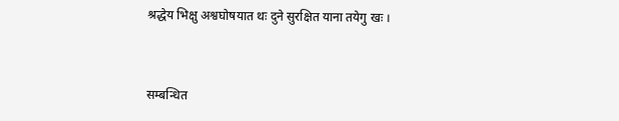श्रद्धेय भिक्षु अश्वघोषयात थः दुने सुरक्षित याना तयेगु खः ।



सम्बन्धित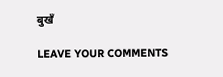बुखँ

LEAVE YOUR COMMENTS